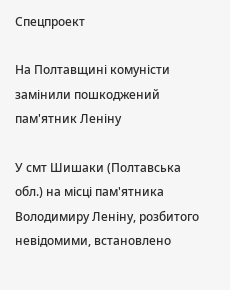Спецпроект

На Полтавщині комуністи замінили пошкоджений пам'ятник Леніну

У смт Шишаки (Полтавська обл.) на місці пам'ятника Володимиру Леніну, розбитого невідомими, встановлено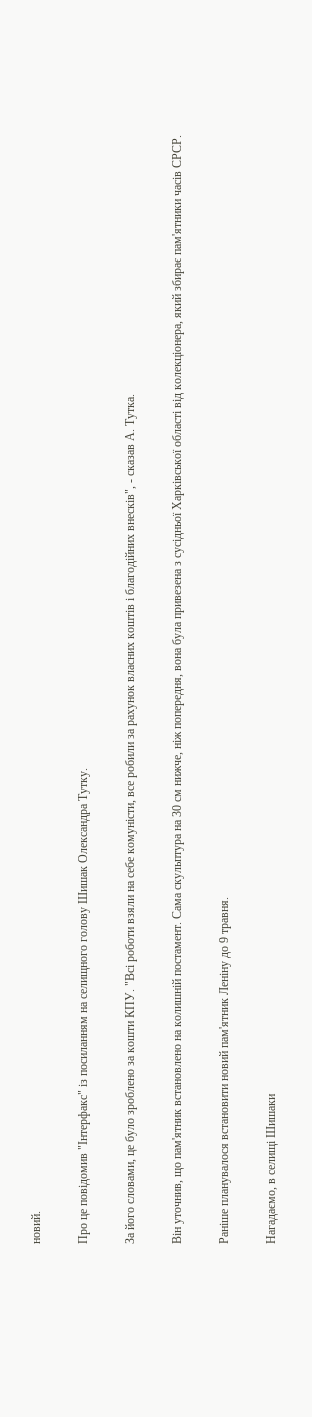новий.

Про це повідомив "Інтерфакс" із посиланням на селищного голову Шишак Олександра Тутку.

За його словами, це було зроблено за кошти КПУ. "Всі роботи взяли на себе комуністи, все робили за рахунок власних коштів і благодійних внесків", - сказав А. Тутка.

Він уточнив, що пам'ятник встановлено на колишній постамент. Сама скульптура на 30 см нижче, ніж попередня, вона була привезена з сусідньої Харківської області від колекціонера, який збирає пам'ятники часів СРСР.

Раніше планувалося встановити новий пам'ятник Леніну до 9 травня.

Нагадаємо, в селищі Шишаки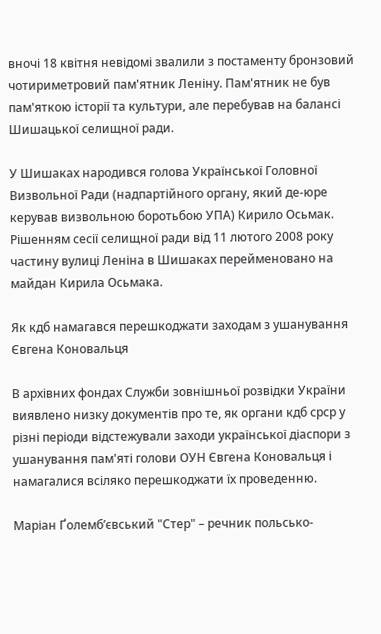вночі 18 квітня невідомі звалили з постаменту бронзовий чотириметровий пам'ятник Леніну. Пам'ятник не був пам'яткою історії та культури, але перебував на балансі Шишацької селищної ради.

У Шишаках народився голова Української Головної Визвольної Ради (надпартійного органу, який де-юре керував визвольною боротьбою УПА) Кирило Осьмак. Рішенням сесії селищної ради від 11 лютого 2008 року частину вулиці Леніна в Шишаках перейменовано на майдан Кирила Осьмака.

Як кдб намагався перешкоджати заходам з ушанування Євгена Коновальця

В архівних фондах Служби зовнішньої розвідки України виявлено низку документів про те, як органи кдб срср у різні періоди відстежували заходи української діаспори з ушанування пам'яті голови ОУН Євгена Коновальця і намагалися всіляко перешкоджати їх проведенню.

Маріан Ґолемб’євський "Стер" – речник польсько-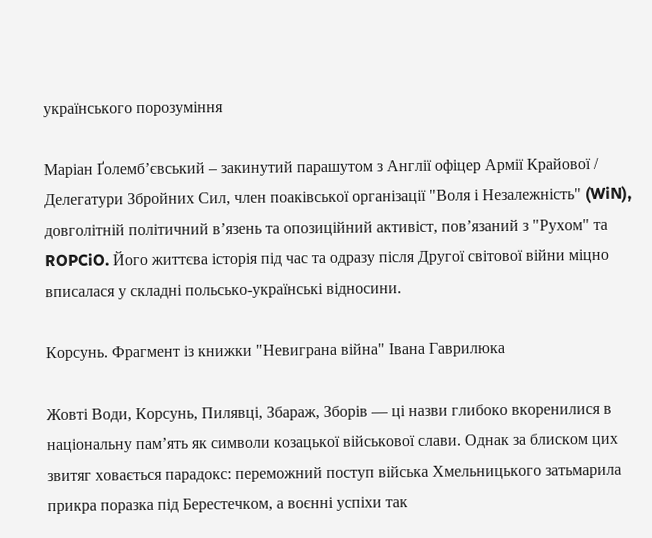українського порозуміння

Маріан Ґолемб’євський – закинутий парашутом з Англії офіцер Армії Крайової / Делегатури Збройних Сил, член поаківської організації "Воля і Незалежність" (WiN), довголітній політичний в’язень та опозиційний активіст, пов’язаний з "Рухом" та ROPCiO. Його життєва історія під час та одразу після Другої світової війни міцно вписалася у складні польсько-українські відносини.

Корсунь. Фрагмент із книжки "Невиграна війна" Івана Гаврилюка

Жовті Води, Корсунь, Пилявці, Збараж, Зборів — ці назви глибоко вкоренилися в національну пам’ять як символи козацької військової слави. Однак за блиском цих звитяг ховається парадокс: переможний поступ війська Хмельницького затьмарила прикра поразка під Берестечком, а воєнні успіхи так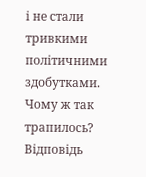і не стали тривкими політичними здобутками. Чому ж так трапилось? Відповідь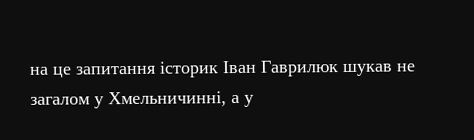на це запитання історик Іван Гаврилюк шукав не загалом у Хмельничинні, а у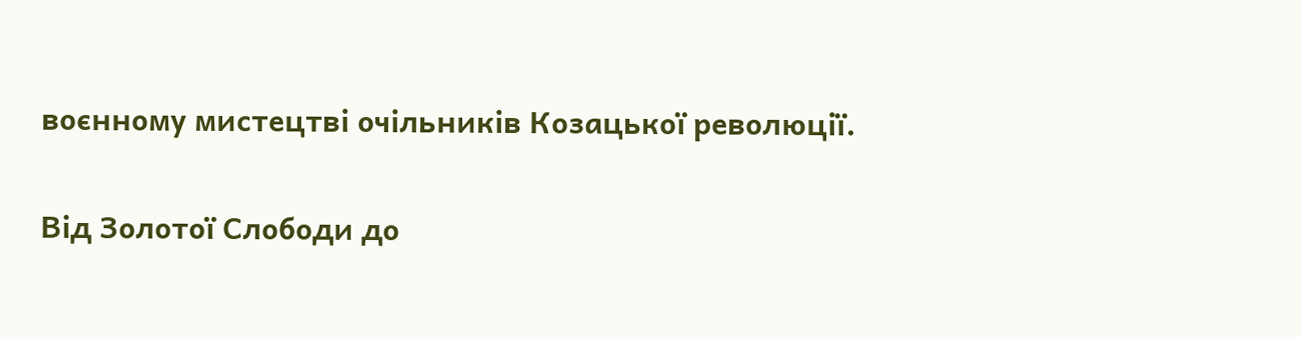воєнному мистецтві очільників Козацької революції.

Від Золотої Слободи до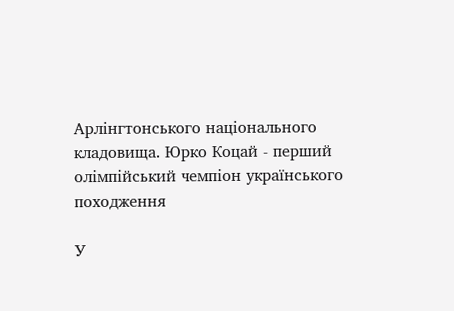Арлінгтонського національного кладовища. Юрко Коцай - перший олімпійський чемпіон українського походження

У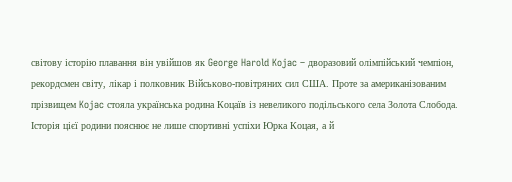світову історію плавання він увійшов як George Harold Kojac – дворазовий олімпійський чемпіон, рекордсмен світу, лікар і полковник Військово-повітряних сил США. Проте за американізованим прізвищем Kojac стояла українська родина Коцаїв із невеликого подільського села Золота Слобода. Історія цієї родини пояснює не лише спортивні успіхи Юрка Коцая, а й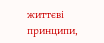життєві принципи,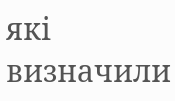які визначили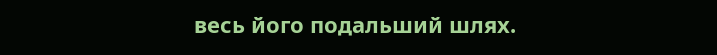весь його подальший шлях.